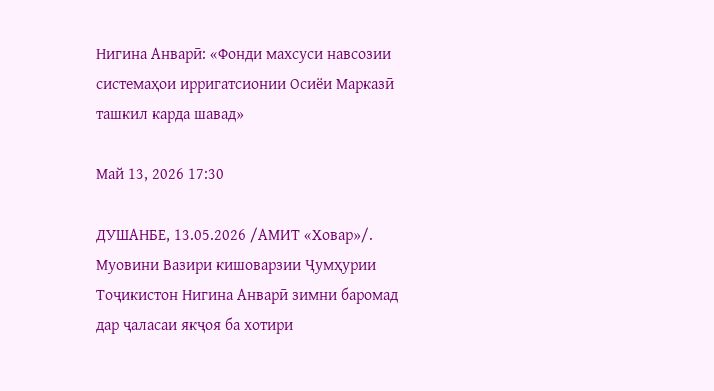Нигина Анварӣ: «Фонди махсуси навсозии системаҳои ирригатсионии Осиёи Марказӣ ташкил карда шавад»

Май 13, 2026 17:30

ДУШАНБЕ, 13.05.2026 /АМИТ «Ховар»/. Муовини Вазири кишоварзии Ҷумҳурии Тоҷикистон Нигина Анварӣ зимни баромад дар ҷаласаи якҷоя ба хотири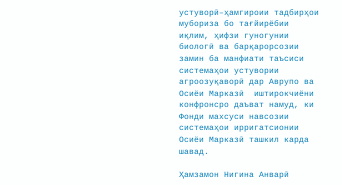устуворӣ–ҳамгироии тадбирҳои мубориза бо тағйирёбии иқлим, ҳифзи гуногунии биологӣ ва барқарорсозии замин ба манфиати таъсиси системаҳои устувории агроозуқаворӣ дар Аврупо ва Осиёи Марказӣ  иштирокчиёни конфронсро даъват намуд, ки Фонди махсуси навсозии системаҳои ирригатсионии Осиёи Марказӣ ташкил карда шавад.

Ҳамзамон Нигина Анварӣ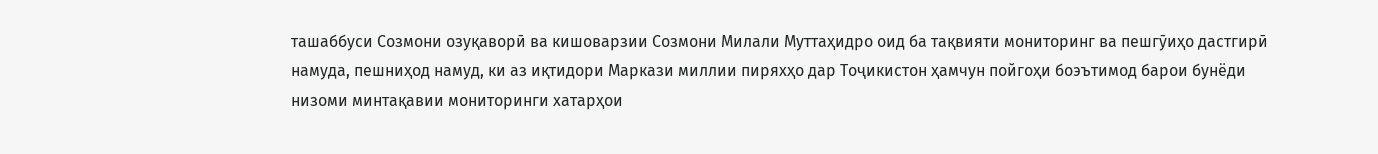ташаббуси Созмони озуқаворӣ ва кишоварзии Созмони Милали Муттаҳидро оид ба тақвияти мониторинг ва пешгӯиҳо дастгирӣ намуда, пешниҳод намуд, ки аз иқтидори Маркази миллии пиряхҳо дар Тоҷикистон ҳамчун пойгоҳи боэътимод барои бунёди низоми минтақавии мониторинги хатарҳои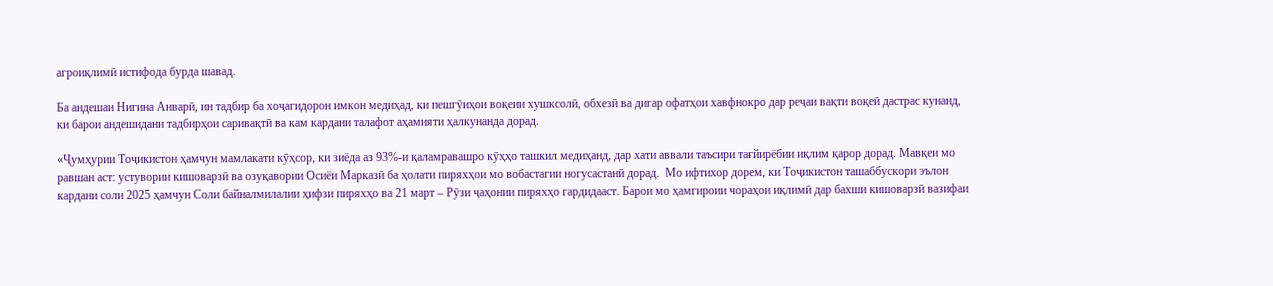агроиқлимӣ истифода бурда шавад.

Ба андешаи Нигина Анварӣ, ин тадбир ба хоҷагидорон имкон медиҳад, ки пешгӯиҳои воқеии хушксолӣ, обхезӣ ва дигар офатҳои хавфнокро дар реҷаи вақти воқеӣ дастрас кунанд, ки барои андешидани тадбирҳои саривақтӣ ва кам кардани талафот аҳамияти ҳалкунанда дорад.

«Ҷумҳурии Тоҷикистон ҳамчун мамлакати кӯҳсор, ки зиёда аз 93%-и қаламравашро кӯҳҳо ташкил медиҳанд, дар хати аввали таъсири тағйирёбии иқлим қарор дорад. Мавқеи мо равшан аст: устувории кишоварзӣ ва озуқавории Осиёи Марказӣ ба ҳолати пиряхҳои мо вобастагии ногусастанӣ дорад.  Мо ифтихор дорем, ки Тоҷикистон ташаббускори эълон кардани соли 2025 ҳамчун Соли байналмилалии ҳифзи пиряхҳо ва 21 март – Рӯзи ҷаҳонии пиряхҳо гардидааст. Барои мо ҳамгироии чораҳои иқлимӣ дар бахши кишоварзӣ вазифаи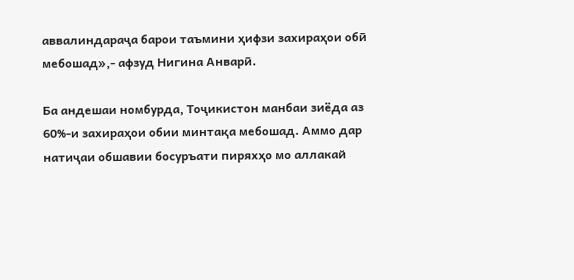аввалиндараҷа барои таъмини ҳифзи захираҳои обӣ мебошад»,- афзуд Нигина Анварӣ.

Ба андешаи номбурда, Тоҷикистон манбаи зиёда аз 60%-и захираҳои обии минтақа мебошад. Аммо дар натиҷаи обшавии босуръати пиряхҳо мо аллакай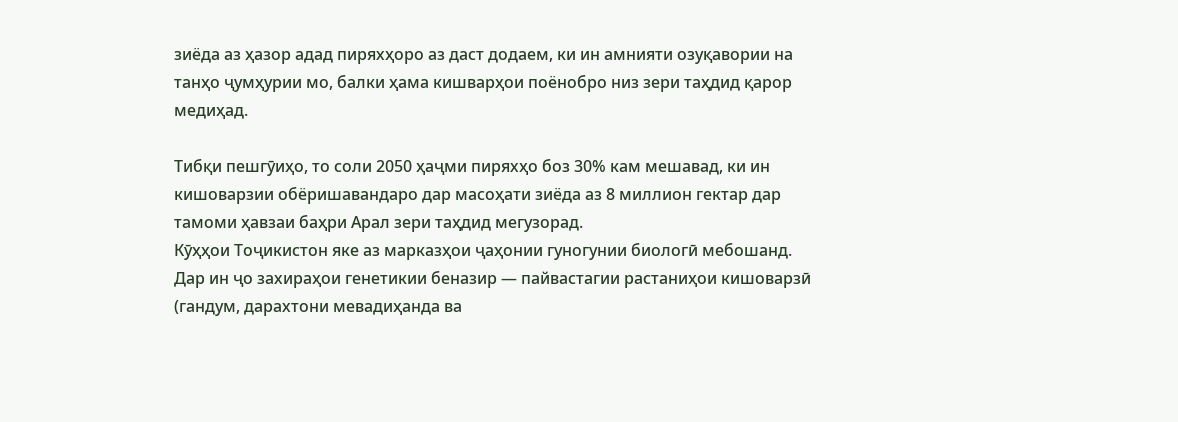зиёда аз ҳазор адад пиряхҳоро аз даст додаем, ки ин амнияти озуқавории на танҳо ҷумҳурии мо, балки ҳама кишварҳои поёнобро низ зери таҳдид қарор медиҳад.

Тибқи пешгӯиҳо, то соли 2050 ҳаҷми пиряхҳо боз 30% кам мешавад, ки ин кишоварзии обёришавандаро дар масоҳати зиёда аз 8 миллион гектар дар тамоми ҳавзаи баҳри Арал зери таҳдид мегузорад.
Кӯҳҳои Тоҷикистон яке аз марказҳои ҷаҳонии гуногунии биологӣ мебошанд. Дар ин ҷо захираҳои генетикии беназир — пайвастагии растаниҳои кишоварзӣ (гандум, дарахтони мевадиҳанда ва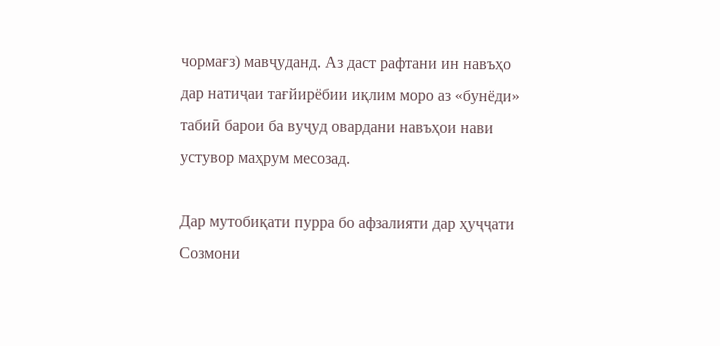чормағз) мавҷуданд. Аз даст рафтани ин навъҳо дар натиҷаи тағйирёбии иқлим моро аз «бунёди» табиӣ барои ба вуҷуд овардани навъҳои нави устувор маҳрум месозад.

Дар мутобиқати пурра бо афзалияти дар ҳуҷҷати Созмони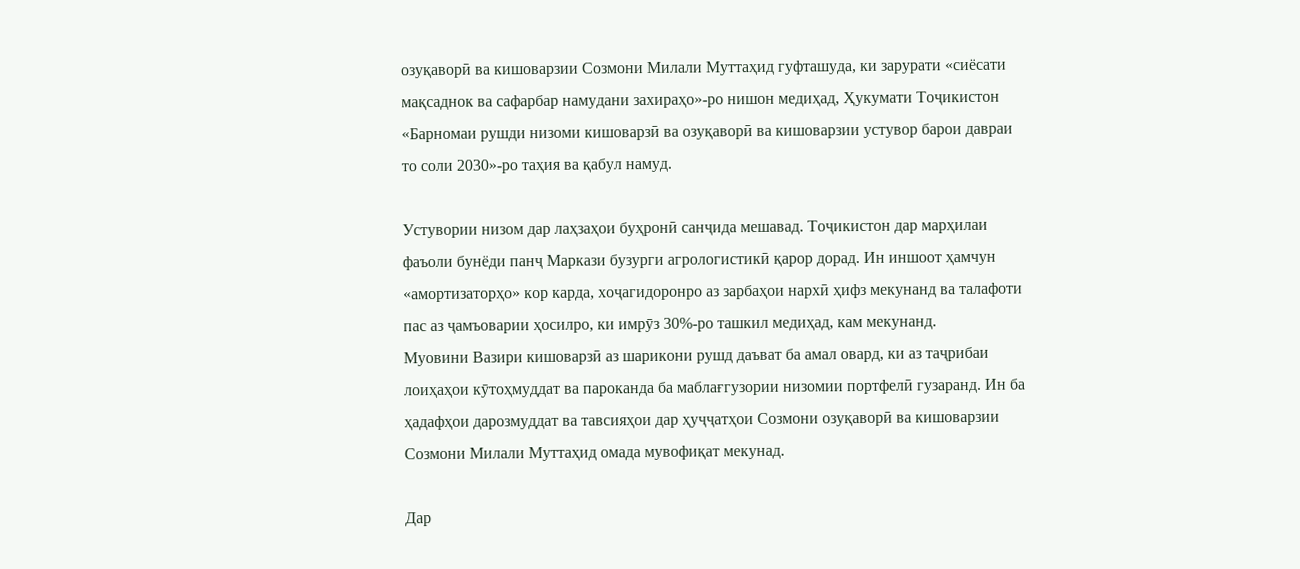озуқаворӣ ва кишоварзии Созмони Милали Муттаҳид гуфташуда, ки зарурати «сиёсати мақсаднок ва сафарбар намудани захираҳо»-ро нишон медиҳад, Ҳукумати Тоҷикистон «Барномаи рушди низоми кишоварзӣ ва озуқаворӣ ва кишоварзии устувор барои давраи то соли 2030»-ро таҳия ва қабул намуд.

Устувории низом дар лаҳзаҳои буҳронӣ санҷида мешавад. Тоҷикистон дар марҳилаи фаъоли бунёди панҷ Маркази бузурги агрологистикӣ қарор дорад. Ин иншоот ҳамчун «амортизаторҳо» кор карда, хоҷагидоронро аз зарбаҳои нархӣ ҳифз мекунанд ва талафоти пас аз ҷамъоварии ҳосилро, ки имрӯз 30%-ро ташкил медиҳад, кам мекунанд.
Муовини Вазири кишоварзӣ аз шарикони рушд даъват ба амал овард, ки аз таҷрибаи лоиҳаҳои кӯтоҳмуддат ва пароканда ба маблағгузории низомии портфелӣ гузаранд. Ин ба ҳадафҳои дарозмуддат ва тавсияҳои дар ҳуҷҷатҳои Созмони озуқаворӣ ва кишоварзии Созмони Милали Муттаҳид омада мувофиқат мекунад.

Дар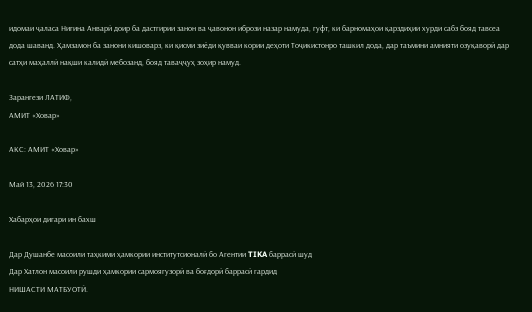идомаи ҷаласа Нигина Анварӣ доир ба дастгирии занон ва ҷавонон ибрози назар намуда, гуфт, ки барномаҳои қарздиҳии хурди сабз бояд тавсеа дода шаванд. Ҳамзамон ба занони кишоварз, ки қисми зиёди қувваи кории деҳоти Тоҷикистонро ташкил дода, дар таъмини амнияти озуқаворӣ дар сатҳи маҳаллӣ нақши калидӣ мебозанд, бояд таваҷҷуҳ зоҳир намуд.

Зарангези ЛАТИФ,
АМИТ «Ховар»

АКС: АМИТ «Ховар»

Май 13, 2026 17:30

Хабарҳои дигари ин бахш

Дар Душанбе масоили таҳкими ҳамкории институтсионалӣ бо Агентии TIKA баррасӣ шуд
Дар Хатлон масоили рушди ҳамкории сармоягузорӣ ва боғдорӣ баррасӣ гардид
НИШАСТИ МАТБУОТӢ.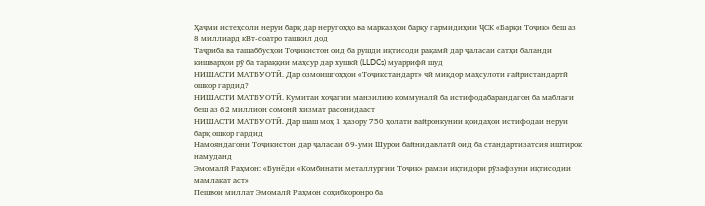Ҳаҷми истеҳсоли неруи барқ дар неругоҳҳо ва марказҳои барқу гармидиҳии ҶСК «Барқи Тоҷик» беш аз 8 миллиард кВт-соатро ташкил дод
Таҷриба ва ташаббусҳои Тоҷикистон оид ба рушди иқтисоди рақамӣ дар ҷаласаи сатҳи баланди кишварҳои рӯ ба тараққии маҳсур дар хушкӣ (LLDCs) муаррифӣ шуд
НИШАСТИ МАТБУОТӢ. Дар озмоишгоҳҳои «Тоҷикстандарт» чӣ миқдор маҳсулоти ғайристандартӣ ошкор гардид?
НИШАСТИ МАТБУОТӢ. Кумитаи хоҷагии манзилию коммуналӣ ба истифодабарандагон ба маблағи беш аз 62 миллион сомонӣ хизмат расонидааст
НИШАСТИ МАТБУОТӢ. Дар шаш моҳ 1 ҳазору 750 ҳолати вайронкунии қоидаҳои истифодаи неруи барқ ошкор гардид
Намояндагони Тоҷикистон дар ҷаласаи 69-уми Шурои байнидавлатӣ оид ба стандартизатсия иштирок намуданд
Эмомалӣ Раҳмон: «Бунёди «Комбинати металлургии Тоҷик» рамзи иқтидори рӯзафзуни иқтисодии мамлакат аст»
Пешвои миллат Эмомалӣ Раҳмон соҳибкоронро ба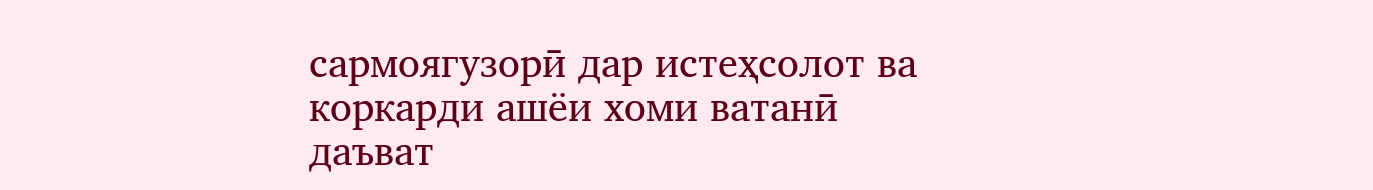сармоягузорӣ дар истеҳсолот ва коркарди ашёи хоми ватанӣ даъват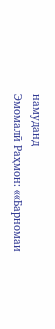намуданд
Эмомалӣ Раҳмон: ««Барномаи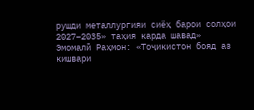рушди металлургияи сиёҳ барои солҳои 2027–2035» таҳия карда шавад»
Эмомалӣ Раҳмон: «Тоҷикистон бояд аз кишвари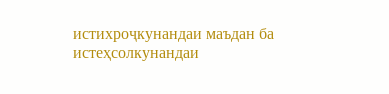истихроҷкунандаи маъдан ба истеҳсолкунандаи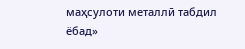маҳсулоти металлӣ табдил ёбад»